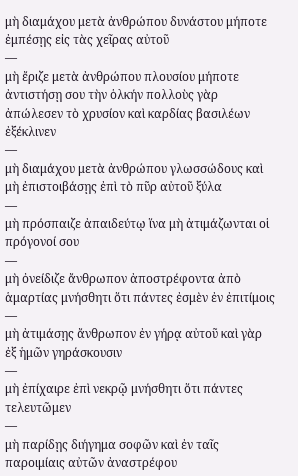μὴ διαμάχου μετὰ ἀνθρώπου δυνάστου μήποτε ἐμπέσῃς εἰς τὰς χεῖρας αὐτοῦ
—
μὴ ἔριζε μετὰ ἀνθρώπου πλουσίου μήποτε ἀντιστήσῃ σου τὴν ὁλκήν πολλοὺς γὰρ ἀπώλεσεν τὸ χρυσίον καὶ καρδίας βασιλέων ἐξέκλινεν
—
μὴ διαμάχου μετὰ ἀνθρώπου γλωσσώδους καὶ μὴ ἐπιστοιβάσῃς ἐπὶ τὸ πῦρ αὐτοῦ ξύλα
—
μὴ πρόσπαιζε ἀπαιδεύτῳ ἵνα μὴ ἀτιμάζωνται οἱ πρόγονοί σου
—
μὴ ὀνείδιζε ἄνθρωπον ἀποστρέφοντα ἀπὸ ἁμαρτίας μνήσθητι ὅτι πάντες ἐσμὲν ἐν ἐπιτίμοις
—
μὴ ἀτιμάσῃς ἄνθρωπον ἐν γήρᾳ αὐτοῦ καὶ γὰρ ἐξ ἡμῶν γηράσκουσιν
—
μὴ ἐπίχαιρε ἐπὶ νεκρῷ μνήσθητι ὅτι πάντες τελευτῶμεν
—
μὴ παρίδῃς διήγημα σοφῶν καὶ ἐν ταῖς παροιμίαις αὐτῶν ἀναστρέφου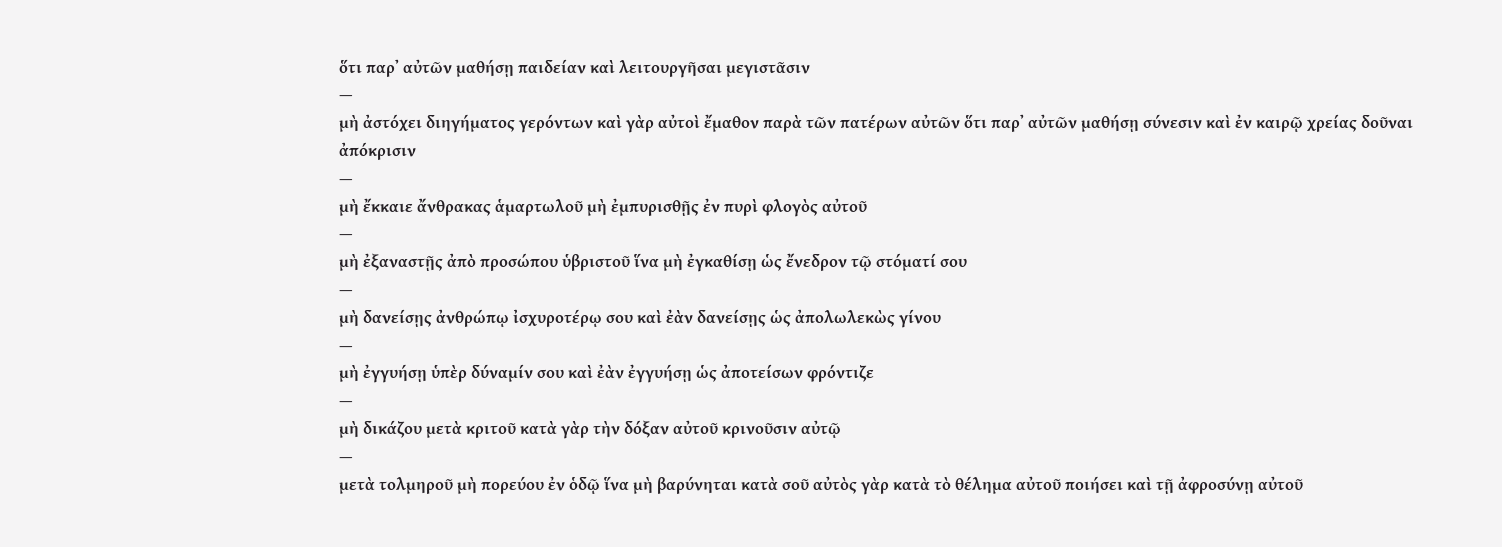ὅτι παρ᾿ αὐτῶν μαθήσῃ παιδείαν καὶ λειτουργῆσαι μεγιστᾶσιν
—
μὴ ἀστόχει διηγήματος γερόντων καὶ γὰρ αὐτοὶ ἔμαθον παρὰ τῶν πατέρων αὐτῶν ὅτι παρ᾿ αὐτῶν μαθήσῃ σύνεσιν καὶ ἐν καιρῷ χρείας δοῦναι ἀπόκρισιν
—
μὴ ἔκκαιε ἄνθρακας ἁμαρτωλοῦ μὴ ἐμπυρισθῇς ἐν πυρὶ φλογὸς αὐτοῦ
—
μὴ ἐξαναστῇς ἀπὸ προσώπου ὑβριστοῦ ἵνα μὴ ἐγκαθίσῃ ὡς ἔνεδρον τῷ στόματί σου
—
μὴ δανείσῃς ἀνθρώπῳ ἰσχυροτέρῳ σου καὶ ἐὰν δανείσῃς ὡς ἀπολωλεκὼς γίνου
—
μὴ ἐγγυήσῃ ὑπὲρ δύναμίν σου καὶ ἐὰν ἐγγυήσῃ ὡς ἀποτείσων φρόντιζε
—
μὴ δικάζου μετὰ κριτοῦ κατὰ γὰρ τὴν δόξαν αὐτοῦ κρινοῦσιν αὐτῷ
—
μετὰ τολμηροῦ μὴ πορεύου ἐν ὁδῷ ἵνα μὴ βαρύνηται κατὰ σοῦ αὐτὸς γὰρ κατὰ τὸ θέλημα αὐτοῦ ποιήσει καὶ τῇ ἀφροσύνῃ αὐτοῦ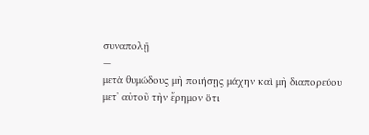συναπολῇ
—
μετὰ θυμώδους μὴ ποιήσῃς μάχην καὶ μὴ διαπορεύου μετ᾿ αὐτοῦ τὴν ἔρημον ὅτι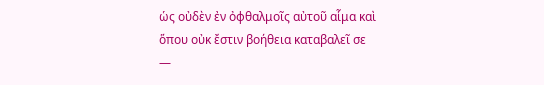ὡς οὐδὲν ἐν ὀφθαλμοῖς αὐτοῦ αἷμα καὶ ὅπου οὐκ ἔστιν βοήθεια καταβαλεῖ σε
—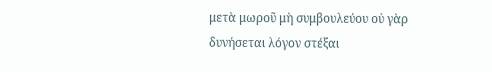μετὰ μωροῦ μὴ συμβουλεύου οὐ γὰρ δυνήσεται λόγον στέξαι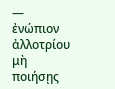—
ἐνώπιον ἀλλοτρίου μὴ ποιήσῃς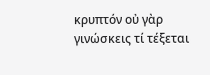κρυπτόν οὐ γὰρ γινώσκεις τί τέξεται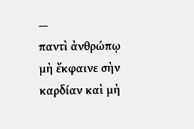—
παντὶ ἀνθρώπῳ μὴ ἔκφαινε σὴν καρδίαν καὶ μὴ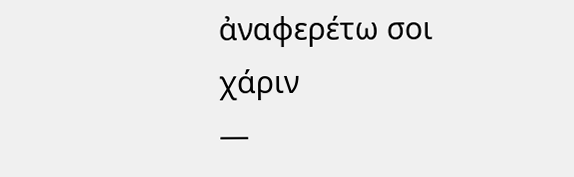ἀναφερέτω σοι χάριν
—